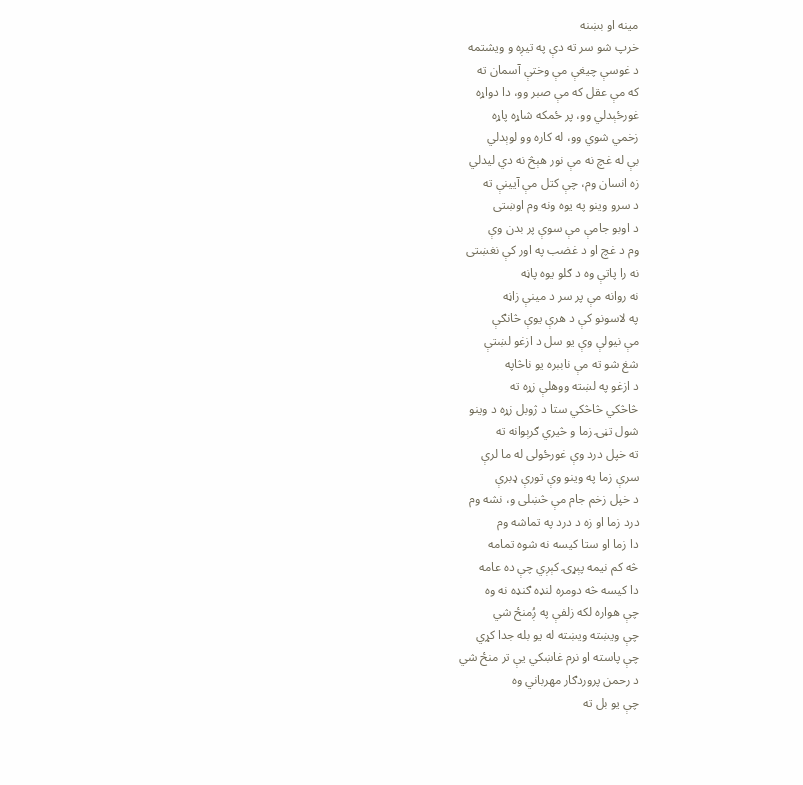مینه او بښنه
خرپ شو سر ته دې په تیږه و ویشتمه
د غوسې چیغې مې وختې آسمان ته
که مې عقل که مې صبر وو، دا دواړه
غورځېدلي وو، پر ځمکه شاړه پاړه
زخمي شوي وو، له کاره وو لوېدلي
بې له غچ نه مې نور هېڅ نه دي لیدلي
زه انسان وم، چې کتل مې آیینې ته
د سرو وینو په یوه ونه وم اوښتی
د اوبو جامې مې سوې پر بدن وې
وم د غچ او د غضب په اور کې نغښتی
نه را پاتې وه د ګلو یوه پاڼه
نه روانه مې پر سر د مینې زاڼه
په لاسونو کې د هرې یوې څانګې
مې نیولې وې یو سل د ازغو لښتې
شغ شو ته مې ناببره یو ناڅاپه
د ازغو په لښته ووهلې زړه ته
څاڅکي څاڅکي ستا د ژوبل زړه د وینو
شول تڼۍ زما و څیري ګرېوانه ته
ته خپل درد وې غورځولی له ما لرې
سرې زما په وینو وې تورې ډبرې
د خپل زخم جام مې څښلی و، نشه وم
درد زما او زه د درد په تماشه وم
دا زما او ستا کیسه نه شوه تمامه
څه کم نیمه پېړۍ کېږي چې ده عامه
دا کیسه څه دومره لنډه ګنډه نه وه
چې هواره لکه زلفې په ږُمنځ شي
چې ویښته ویښته له یو بله جدا کړي
چې پاسته او نرم غاښکي یې تر منځ شي
د رحمن پروردګار مهرباني وه
چې یو بل ته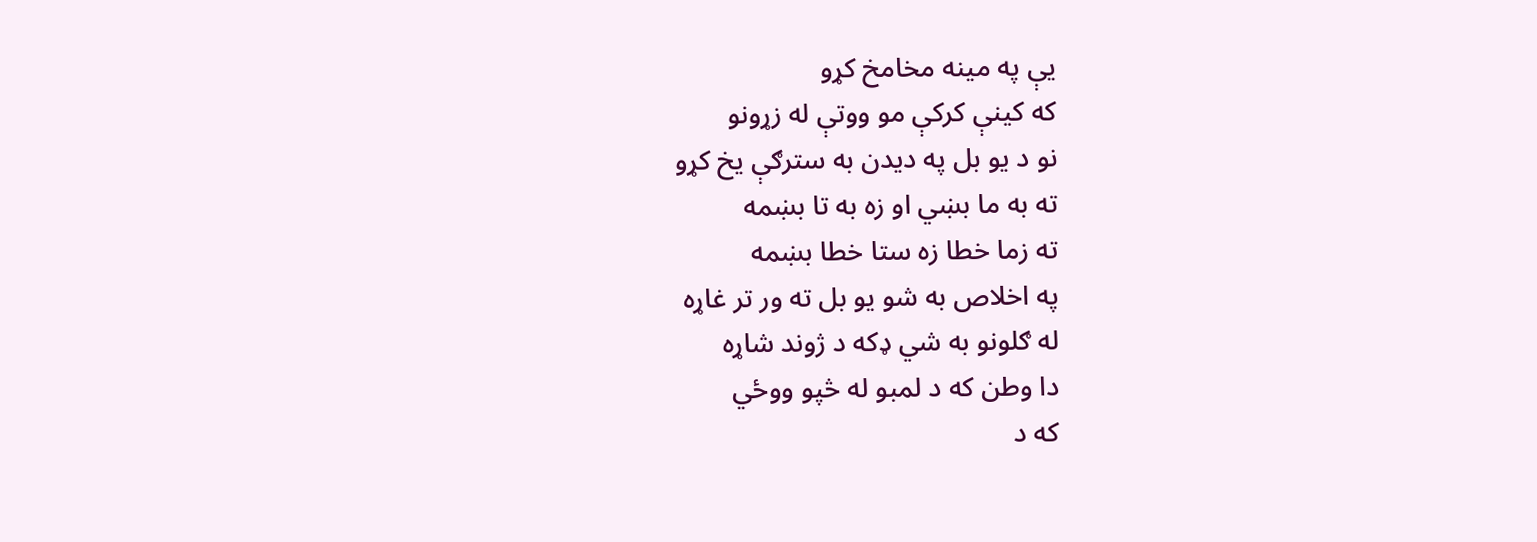یې په مینه مخامخ کړو
که کینې کرکې مو ووتې له زړونو
نو د یو بل په دیدن به سترګې یخ کړو
ته به ما بښي او زه به تا بښمه
ته زما خطا زه ستا خطا بښمه
په اخلاص به شو یو بل ته ور تر غاړه
له ګلونو به شي ډکه د ژوند شاړه
دا وطن که د لمبو له څپو ووځي
که د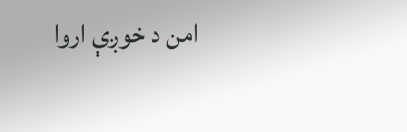امن د خوږې اروا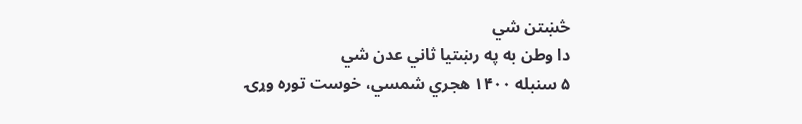څښتن شي
دا وطن به په رښتیا ثاني عدن شي
۵ سنبله ۱۴۰۰ هجري شمسي، خوست توره وړۍ